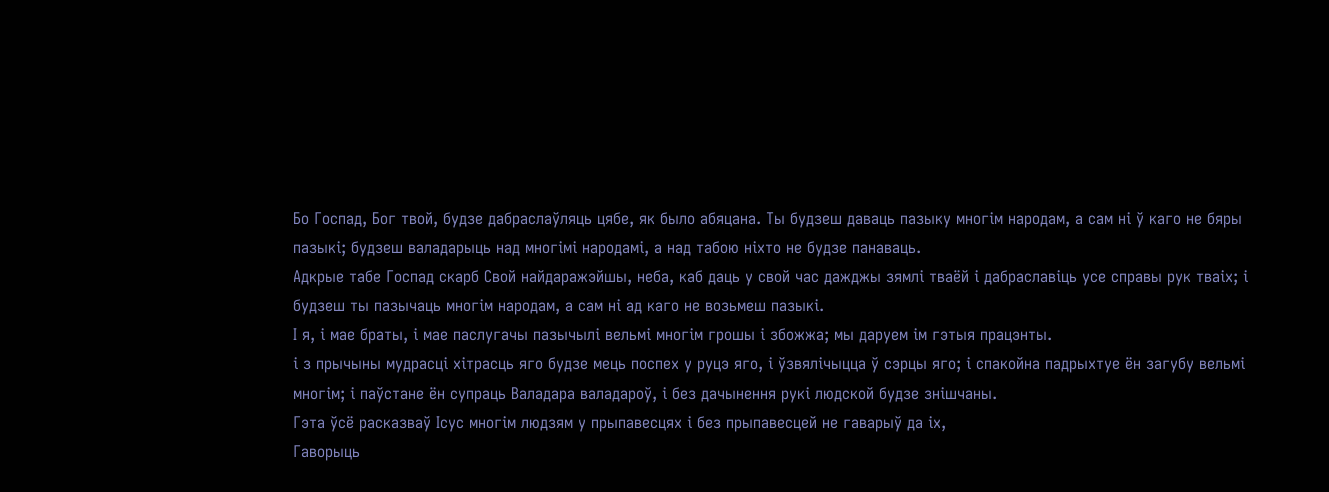Бо Госпад, Бог твой, будзе дабраслаўляць цябе, як было абяцана. Ты будзеш даваць пазыку многім народам, а сам ні ў каго не бяры пазыкі; будзеш валадарыць над многімі народамі, а над табою ніхто не будзе панаваць.
Адкрые табе Госпад скарб Свой найдаражэйшы, неба, каб даць у свой час дажджы зямлі тваёй і дабраславіць усе справы рук тваіх; і будзеш ты пазычаць многім народам, а сам ні ад каго не возьмеш пазыкі.
І я, і мае браты, і мае паслугачы пазычылі вельмі многім грошы і збожжа; мы даруем ім гэтыя працэнты.
і з прычыны мудрасці хітрасць яго будзе мець поспех у руцэ яго, і ўзвялічыцца ў сэрцы яго; і спакойна падрыхтуе ён загубу вельмі многім; і паўстане ён супраць Валадара валадароў, і без дачынення рукі людской будзе знішчаны.
Гэта ўсё расказваў Ісус многім людзям у прыпавесцях і без прыпавесцей не гаварыў да іх,
Гаворыць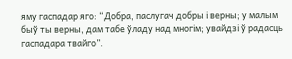яму гаспадар яго: “Добра, паслугач добры і верны; у малым быў ты верны, дам табе ўладу над многім; увайдзі ў радасць гаспадара твайго”.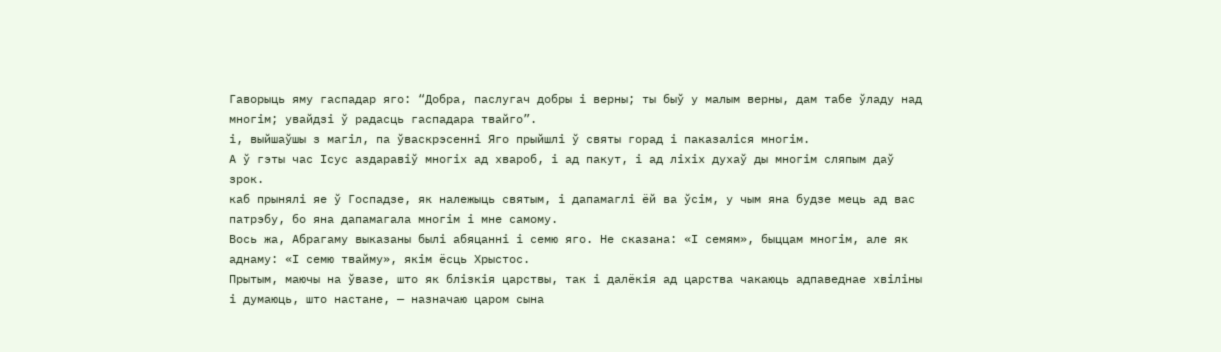Гаворыць яму гаспадар яго: “Добра, паслугач добры і верны; ты быў у малым верны, дам табе ўладу над многім; увайдзі ў радасць гаспадара твайго”.
і, выйшаўшы з магіл, па ўваскрэсенні Яго прыйшлі ў святы горад і паказаліся многім.
А ў гэты час Ісус аздаравіў многіх ад хвароб, і ад пакут, і ад ліхіх духаў ды многім сляпым даў зрок.
каб прынялі яе ў Госпадзе, як належыць святым, і дапамаглі ёй ва ўсім, у чым яна будзе мець ад вас патрэбу, бо яна дапамагала многім і мне самому.
Вось жа, Абрагаму выказаны былі абяцанні і семю яго. Не сказана: «І семям», быццам многім, але як аднаму: «І семю твайму», якім ёсць Хрыстос.
Прытым, маючы на ўвазе, што як блізкія царствы, так і далёкія ад царства чакаюць адпаведнае хвіліны і думаюць, што настане, — назначаю царом сына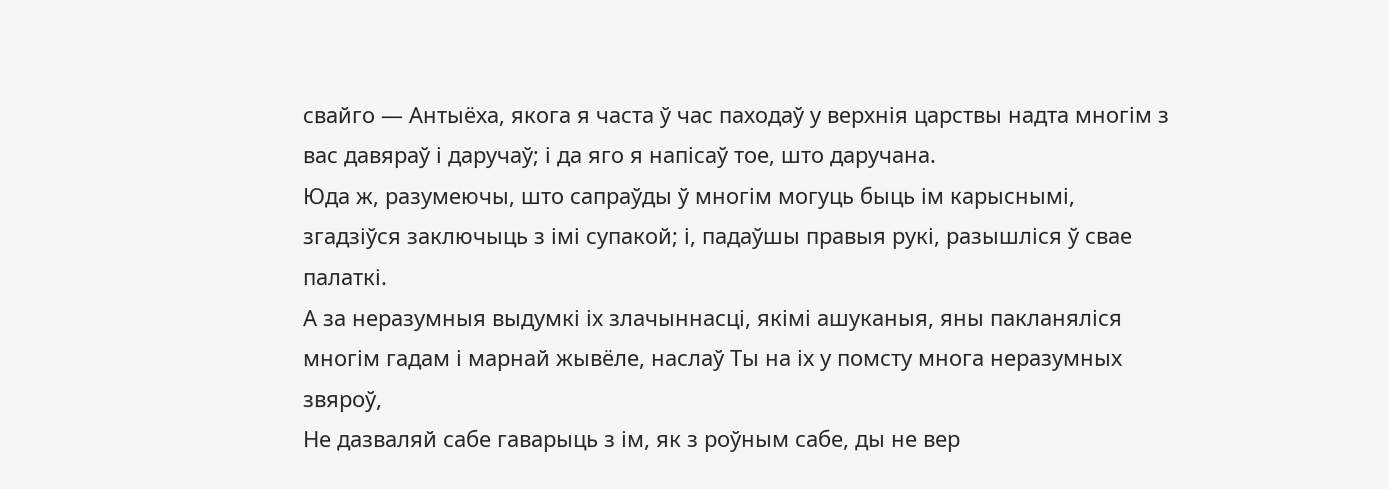свайго — Антыёха, якога я часта ў час паходаў у верхнія царствы надта многім з вас давяраў і даручаў; і да яго я напісаў тое, што даручана.
Юда ж, разумеючы, што сапраўды ў многім могуць быць ім карыснымі, згадзіўся заключыць з імі супакой; і, падаўшы правыя рукі, разышліся ў свае палаткі.
А за неразумныя выдумкі іх злачыннасці, якімі ашуканыя, яны пакланяліся многім гадам і марнай жывёле, наслаў Ты на іх у помсту многа неразумных звяроў,
Не дазваляй сабе гаварыць з ім, як з роўным сабе, ды не вер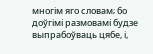многім яго словам; бо доўгімі размовамі будзе выпрабоўваць цябе, і,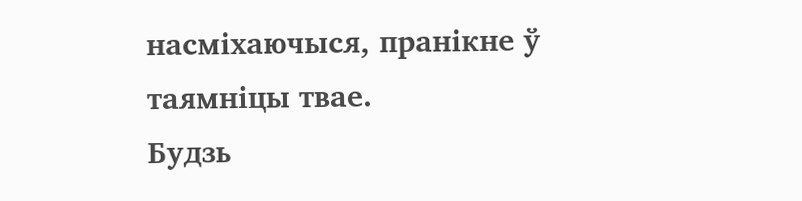насміхаючыся, пранікне ў таямніцы твае.
Будзь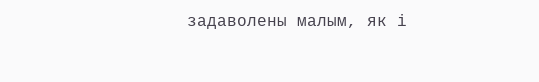задаволены малым, як і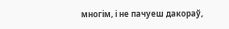многім, і не пачуеш дакораў,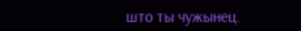што ты чужынец.